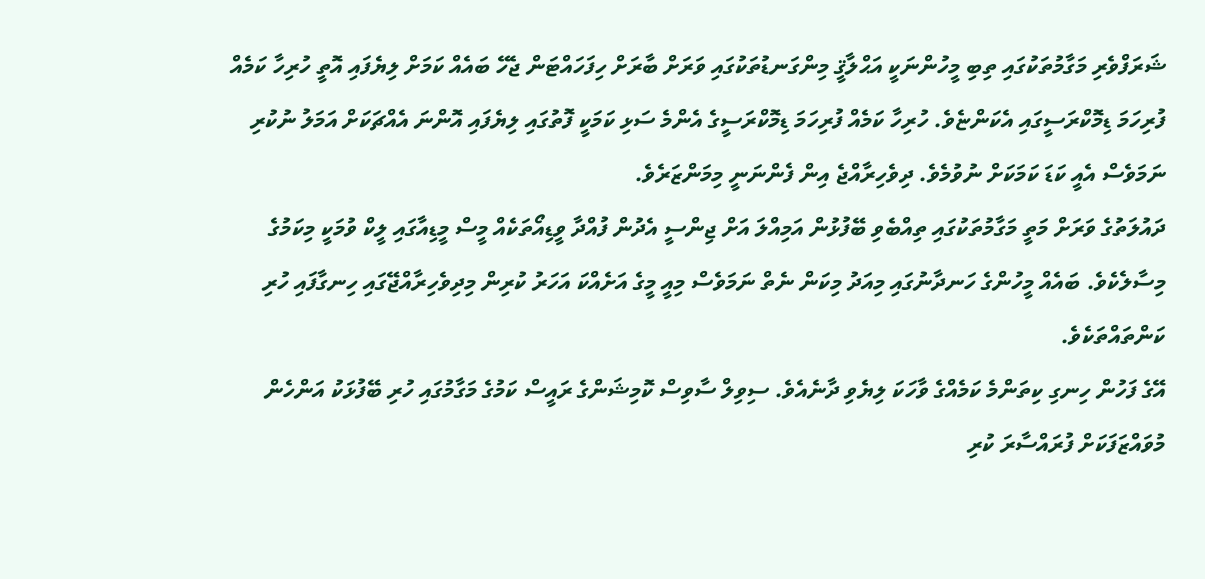ޝަރަފްވެރި މަގާމުތަކުގައި ތިބި މީހުންނަކީ އަޙްލާޤީ މިންގަނޑުތަކުގައި ވަރަށް ބާރަށް ހިފަހައްޓަން ޖެހޭ ބައެއް ކަމަށް ލިޔެފައި އޮތީ ހުރިހާ ކަމެއް ފުރިހަމަ ޑިމޮކްރަސީގައި އެކަންޏެވެ. ހުރިހާ ކަމެއް ފުރިހަމަ ޑިމޮކްރަސީގެ އެންމެ ސަޅި ކަމަކީ ފޮތުގައި ލިޔެފައި އޮންނަ އެއްޗަކަށް އަމަލު ނުކުރި ނަމަވެސް އެއީ ކަޑަ ކަމަކަށް ނުވުމެވެ. ދިވެހިރާއްޖެ އިން ފެންނަނީ މިމަންޒަރެވެ.
ދައުލަތުގެ ވަރަށް މަތީ މަގާމުތަކުގައި ތިއްބެވި ބޭފުޅުން އަމިއްލަ އަށް ޖިންސީ އެދުން ފުއްދާ ވީޑިއޯތަކެއް މީސް މީޑިއާގައި ލީކް ވުމަކީ މިކަމުގެ މިސާލެކެވެ. ބައެއް މީހުންގެ ހަނދާނުގައި މިއަދު މިކަން ނެތް ނަމަވެސް މިއީ މީގެ އަށެއްކަ އަހަރު ކުރިން މިދިވެހިރާއްޖޭގައި ހިނގާފައި ހުރި ކަންތައްތަކެވެ.
އޭގެ ފަހުން ހިނގި ކިތަންމެ ކަމެއްގެ ވާހަކަ ލިޔެވި ދާނެއެވެ. ސިވިލް ސާވިސް ކޮމިޝަންގެ ރައީސް ކަމުގެ މަގާމުގައި ހުރި ބޭފުޅަކު އަންހެން މުވައްޒަފަކަށް ފުރައްސާރަ ކުރި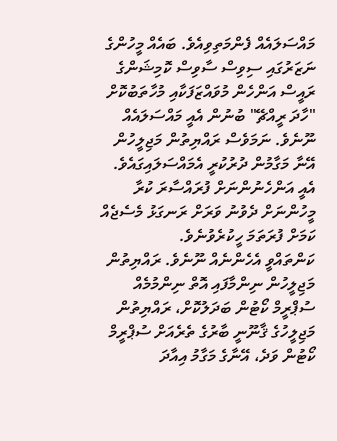މައްސަލައެއް ފެންމަތިވިއެވެ. ބައެއް މީހުންގެ ނަޒަރުގައި ސިވިސް ސާވިސް ކޮމިޝަންގެ ރައީސް އަންހެން މުވައްޒަފަކާއި މުހާތަބުކޮށް "ހާދަ ރީއްޗޭ" ބުނުން އެއީ މައްސަލައެއް ނޫނެވެ. ނަމަވެސް ރައްޔިތުން މަޖިލީހުން އޭނާ މަގާމުން ދުރުކުރީ އެމައްސަލައިގައެވެ. އެއީ އަންހެނުންނަށް ފުރައްސާރަ ކުރާ މީހުންނަށް ދެވުނު ވަރަށް ރަނގަޅު މެސެޖެއް ކަމަށް ފުރަތަމަ ހީކުރެވުނެވެ.
ކަންތައްވީ އެހެންނެއް ނޫނެވެ. ރައްޔިތުން މަޖިލީހުން ނިންމާފައި އޮތް ނިންމުމެއް ސުޕްރީމް ކޯޓުން ބަދަލުކޮށް، ރައްޔިތުން މަޖިލީހުގެ ޤާނޫނީ ބާރުގެ ތެރެއަށް ސުޕްރީމް ކޯޓުން ވަދެ، އޭނާގެ މަގާމު އިއާދަ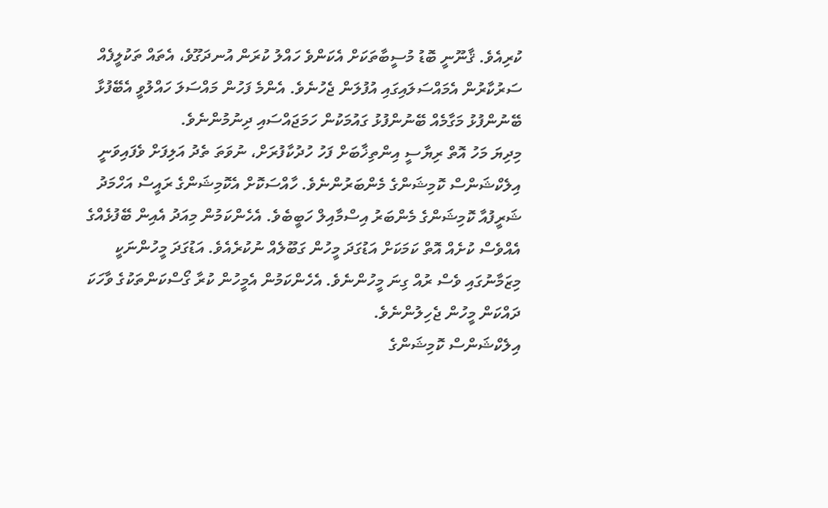ކުރިއެވެ. ޤާނޫނީ ބޮޑު މުސީބާތަކަށް އެކަންވެ ހައްލު ކުރަން އުނދަގޫވެ، އެތައް ތަކުލީފެއް ސަރުކާރުން އެމައްސަލައިގައި އުފުލަން ޖެހުނެވެ. އެންމެ ފަހުން މައްސަލަ ހައްލުވީ އެބޭފުޅާ ބޭނުންފުޅު މަގާމެއް ބޭނުންފުޅު ގައުމަކުން ހަމަޖައްސައި ދިނުމުންނެވެ.
މިދިޔަ މަހު އޮތް ރިޔާސީ އިންތިޚާބަށް ފަހު ހުދުކާފުރަށް، ނުވަތަ ތެދު އަލިފަށް ވެފައިވަނީ އިލެކްޝަންސް ކޮމިޝަންގެ މެންބަރުންނެވެ. ހާއްސަކޮށް އެކޮމިޝަންގެ ރައީސް އަހްމަދު ޝަރީފުއާ ކޮމިޝަންގެ މެންބަރު އިސްމާއިލް ހަބީބެވެ. އެހެންކަމުން މިއަދު އެއިން ބޭފުޅެއްގެ އެއްވެސް ކުށެއް އޮތް ކަމަކަށް އަޑުގަދަ މީހުން ގަބޫލެއް ނުކުރެއެވެ. އަޑުގަދަ މީހުންނަކީ މިޒަމާނުގައި ވެސް ރުއް ގިނަ މީހުންނެވެ. އެހެންކަމުން އެމީހުން ކުރާ ގޯސްކަންތަކުގެ ވާހަކަ ދައްކަން މީހުން ޖެހިލުންނެވެ.
އިލެކްޝަންސް ކޮމިޝަންގެ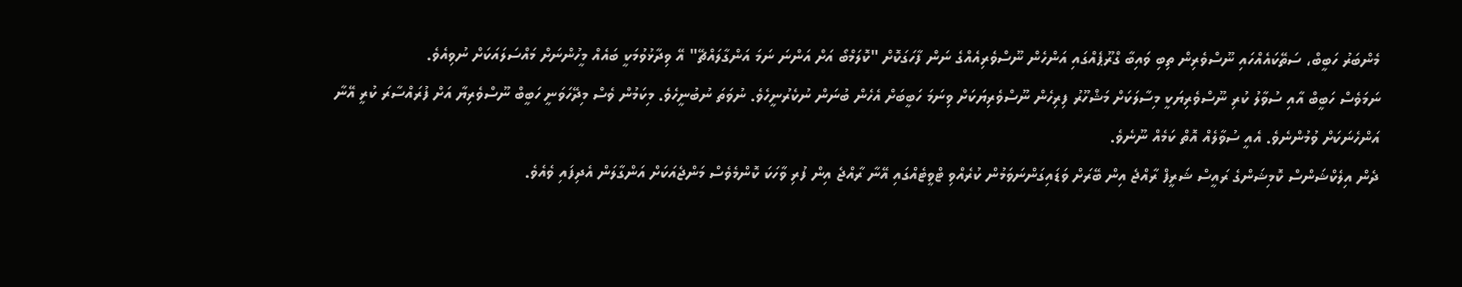މެންބަރު ހަބީބް، ސަތޭކައެއްހައި ނޫސްވެރިން ތިބި ވައިބާ ގްރޫޕެއްގައި އަންހެން ނޫސްވެރިއެއްގެ ނަން ފާހަގަކޮށް "ކޮލަމްބޯ އަށް އަންނަ ނަމަ އަންގާލައްޗޭ" އޭ ވިދާޅުވުމަކީ ބައެއް މީހުންނަށް މައްސަލައަކަށް ނުވިއެވެ.
ނަމަވެސް ހަބީބް އާއި ސުވާލު ކުރި ނޫސްވެރިޔަކީ މިސާލަކަށް މަޝްހޫރު ފިރިހެން ނޫސްވެރިޔަކަށް ވިނަމަ ހަބީބަށް އެހެން ބުނަން ނުކެރުނީހެވެ. ނުވަތަ ނުބުނީހެވެ. މިކަމުން ވެސް މިދޭހަވަނީ ހަބީބް ނޫސްވެރިޔާ އަށް ފުރައްސާރަ ކުރީ އޭނާ އަންހެނަކަށް ވުމުންނެވެ. އެއީ ސުވާލެއް އޮތް ކަމެއް ނޫނެވެ.
ދެން އިލެކްޝަންސް ކޮމިޝަންގެ ރައީސް ޝަރީފް ރާއްޖެ އިން ބޭރަށް ވަޑައިގަންނަވަމުން ކުރެއްވި ޓްވީޓެއްގައި އޭނާ ރާއްޖެ އިން ފުރި ވާހަކަ ކޮންމެވެސް މަންޖެއަކަށް އަންގާލަން އެދިފައި ވެއެވެ.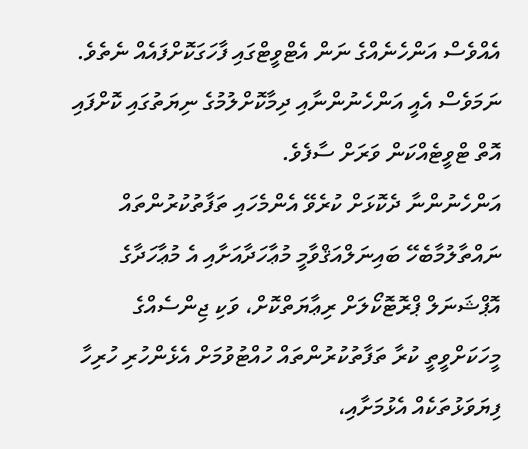އެއްވެސް އަންހެނެއްގެ ނަން އެޓްވީޓްގައި ފާހަގަކޮށްފައެއް ނެތެވެ. ނަމަވެސް އެއީ އަންހެނުންނާއި ދިމާކޮށްލުމުގެ ނިޔަތުގައި ކޮށްފައި އޮތް ޓްވީޓެއްކަން ވަރަށް ސާފެވެ.
އަންހެނުންނާ ދެކޮޅަށް ކުރެވޭ އެންމެހައި ތަފާތުކުރުންތައް ނައްތާލުމާބެހޭ ބައިނަލްއަޤްވާމީ މުޢާހަދާއަށާއި އެ މުޢާހަދާގެ އޮޕްޝަނަލް ޕްރޮޓޮކޯލަށް ރިޢާޔަތްކޮށް، ވަކި ޖިންސެއްގެ މީހަކަށްވީތީ ކުރާ ތަފާތުކުރުންތައް ހުއްޓުވުމަށް އެޅެންހުރި ހުރިހާ ފިޔަވަޅުތަކެއް އެޅުމަށާއި،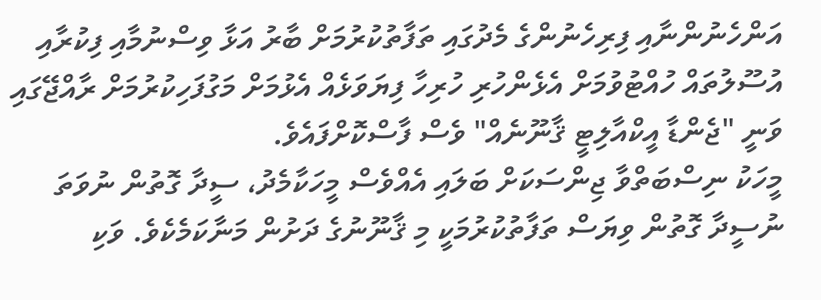އަންހެނުންނާއި ފިރިހެނުންގެ މެދުގައި ތަފާތުކުރުމަށް ބާރު އަޅާ ވިސްނުމާއި ފިކުރާއި އުސޫލުތައް ހުއްޓުވުމަށް އެޅެންހުރި ހުރިހާ ފިޔަވަޅެއް އެޅުމަށް މަގުފަހިކުރުމަށް ރާއްޖޭގައި ވަނީ "ޖެންޑާ އީކްއާލިޓީ ޤާނޫނެއް" ވެސް ފާސްކޮށްފައެވެ.
މީހަކު ނިސްބަތްވާ ޖިންސަކަށް ބަލައި އެއްވެސް މީހަކާމެދު، ސީދާ ގޮތުން ނުވަތަ ނުސީދާ ގޮތުން ވިޔަސް ތަފާތުކުރުމަކީ މި ޤާނޫނުގެ ދަށުން މަނާކަމެކެވެ. ވަކި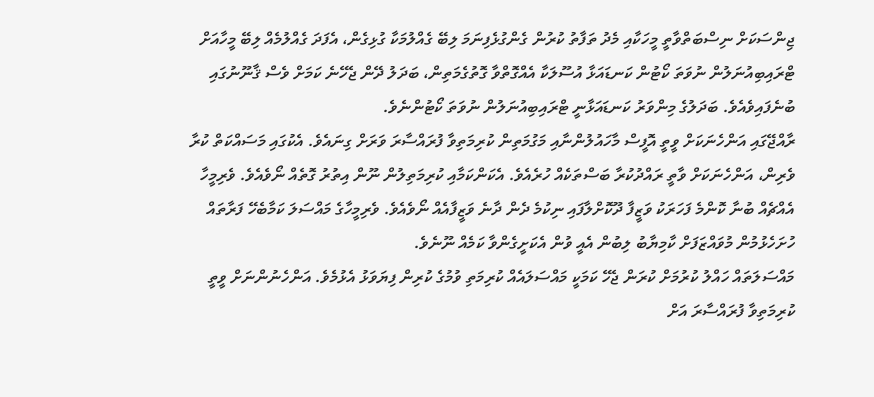ޖިންސަކަށް ނިސްބަތްވާތީ މީހަކާއި މެދު ތަފާތު ކުރުން ގެންގުޅެފިނަމަ ލިބޭ ގެއްލުމަކާ ގުޅިގެން، އެފަދަ ގެއްލުމެއް ލިބޭ މީހާއަށް ޓްރައިބިއުނަލުން ނުވަތަ ކޯޓުން ކަނޑައަޅާ އުސޫލަކާ އެއްގޮތްވާ ގޮތުގެމަތިން، ބަދަލު ދޭން ޖެހޭނެ ކަމަށް ވެސް ޤާނޫނުގައި ބުނެފައިވެއެވެ. ބަދަލުގެ މިންވަރު ކަނޑައަޅާނީ ޓްރައިބިއުނަލުން ނުވަތަ ކޯޓުންނެވެ.
ރާއްޖޭގައި އަންހެނަކަށް ވީތީ އޮފީސް މާހައުލުންނާއި މަގުމަތިން ކުރިމަތިވާ ފުރައްސާރަ ވަރަށް ގިނައެވެ. އެކުގައި މަސައްކަތް ކުރާ ވެރިން، އަންހެނަކަށް ވާތީ ރައްދުކުރާ ބަސްތަކެއް ހުރެއެވެ. އެކަންކަމާއި ކުރިމަތިލުން ނޫން އިތުރު ގޮތެއް ނޯވެއެވެ. ވެރިމީހާ އެއްޗެއް ބުނާ ކޮންމެ ފަހަރަކު ވަޒީފާ ދޫކޮށްލާފައި ނިކުމެ ދެން ދާނެ ވަޒީފާއެއް ނޯވެއެވެ. ވެރިމީހާގެ މައްސަލަ ކަމާބެހޭ ފަރާތައް ހުށަހެޅުމުން މުވައްޒަފަށް ކާމިޔާބު ލިބުން އެއީ ވުން އެކަށީގެންވާ ކަމެއް ނޫނެވެ.
މައްސަލަތައް ހައްލު ކުރުމަށް ކުރަން ޖެހޭ ކަމަކީ މައްސަލައެއް ކުރިމަތި ވުމުގެ ކުރިން ފިޔަވަޅު އެޅުމެވެ. އަންހެނުންނަށް ވީތީ ކުރިމަތިވާ ފުރައްސާރަ އަށް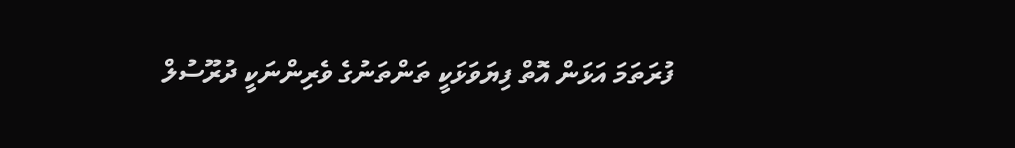ފުރަތަމަ އަޅަން އޮތް ފިޔަވަޅަކީ ތަންތަނުގެ ވެރިންނަކީ ދުރޫސުލް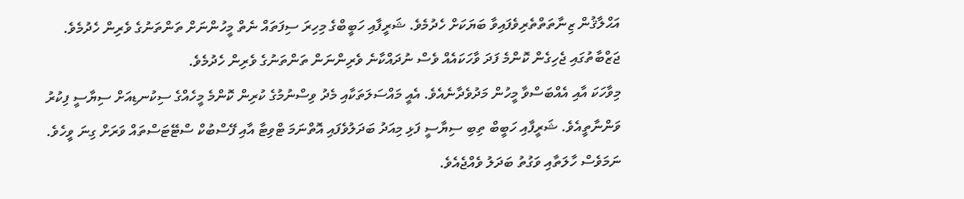އަޙްލާޤުން ޒިނާތަތްތެރިވެފައިވާ ބަޔަކަށް ހެދުމެވެ. ޝަރީފާއި ހަބީބްގެ މިހިރަ ސިފަތައް ނެތް މީހުންނަށް ތަންތަނުގެ ވެރިން ހެދުމެވެ. ޖަޒްބާތުގައި ޖެހިގެން ކޮންމެ ފަދަ ވާހަކައެއް ވެސް ނުދައްކާނެ ވެރިންނަން ތަންތަނުގެ ވެރިން ހެދުމެވެ.
މިވާހަކަ އާއި އެއްބަސްވާ މީހުން މަދުވެދާނެއެވެ. އެއީ މައްސަލަތަކާއި މެދު ވިސްނުމުގެ ކުރިން ކޮންމެ މީހެއްގެ ސިކުނޑިއަށް ސިޔާސީ ފިކުރު ވަންނާތީއެވެ. ޝަރީފާއި ހަބީބް ތިބި ސިޔާސީ ފަޅި މިއަދު ބަދަލުވެފައި އޮތްނަމަ ޓްވިޓާ އާއި ފޭސްބުކް ސްޓޭޓަސްތައް ވަރަށް ގިނަ ވީހެވެ. ނަމަވެސް ހާލަތާއި ވަގުތު ބަދަލު ވެއްޖެއެވެ.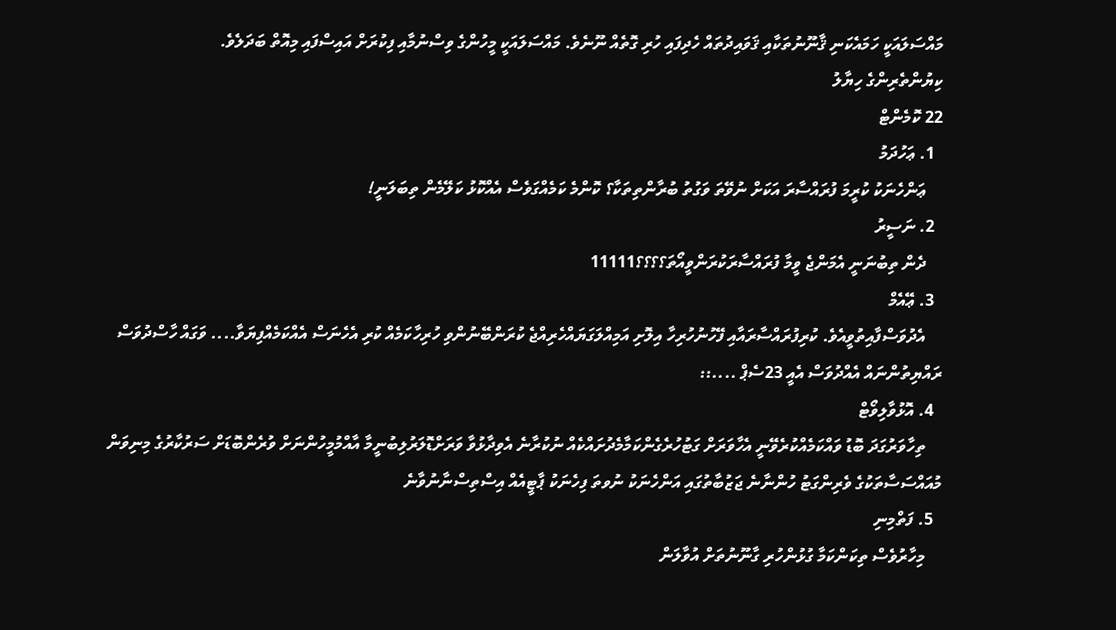މައްސަލައަކީ ހަމައެކަނި ޤާނޫނުތަކާއި ޤަވައިދުތައް ހެދިފައި ހުރި ގޮތެއް ނޫނެވެ. މައްސަލައަކީ މީހުންގެ ވިސްނުމާއި ފިކުރަށް އައިސްފައި މިއޮތް ބަދަލެވެ.
ކިޔުންތެރިންގެ ހިޔާލު
22 ކޮމެންޓް
  1. ޢަހުދަމު
    ޢަންހެނަކު ކުރީމަ ފުރައްސާރަ އަކަށް ނުވޭތަ ވަގުތު ބުރާންތިތަކާ؟ ކޮންމެ ކަމެއްގަވެސް އެއްކޮޅު ކަލޭމެން ތިބަލަނީ!
  2. ނަސީރު
    ދެން ތިބުނަނީ އެމަންޖެ ވީމާ ފުރައްސާރަކުރަންވީއޯތަ؟؟؟؟11111
  3. ޢޭއެމް
    އެދުވަސްފާއިތުވީއެވެ. ކުރިފުރައްސާރައާއި ފޭހުނުހުރިހާ އިލޮށި އަމިއްލަގަޔައްހެރިއްޖެ ކުރަންބޭނުންވި ހުރިހާކަމެއް ކުރި އެހެނަސް އެއްކަމެއްފިޔަވާ.... ވަގައް ހާސްދުވަސް ރައްޔިތުންނައް އެއްދުވަސް އެއީ 23ސެޕް ....::
  4. އޮޅުވާލިވޯޓް
    ތިހާވަރުގަދަ ބޮޑު ވައްކަމެއްކުރެވޭނީ އެހާވަރަށް ގަޓުހުރެގެންކަމާމެދުށައްކެއް ނުކުރާނެ އެވިދާޅުވާ ވަރަށްޑޮލަރުލިބުނީމާ އާއްމުމީހުންނަށް ވުރެންބޮޑަށް ސަރުކާރުގެ މިނިވަން މުއައްސަސާތަކުގެ ވެރިންގަޓު ހުންނާނެ ޖަޒުބާތުގައި އަންހެނަކު ނުވތަ ފިހެނަކު ޕާޓީއެއް އިސްތިސްނާނުވާނެ
  5. ފަތްމިނި
    މިހާރުވެސް ތިކަންކަމާ ގުޅުންހުރި ގާނޫނުތަށް އުވާލަން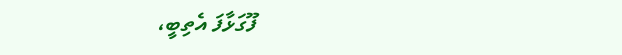ފޫގަޅާފަ އެތިބީ،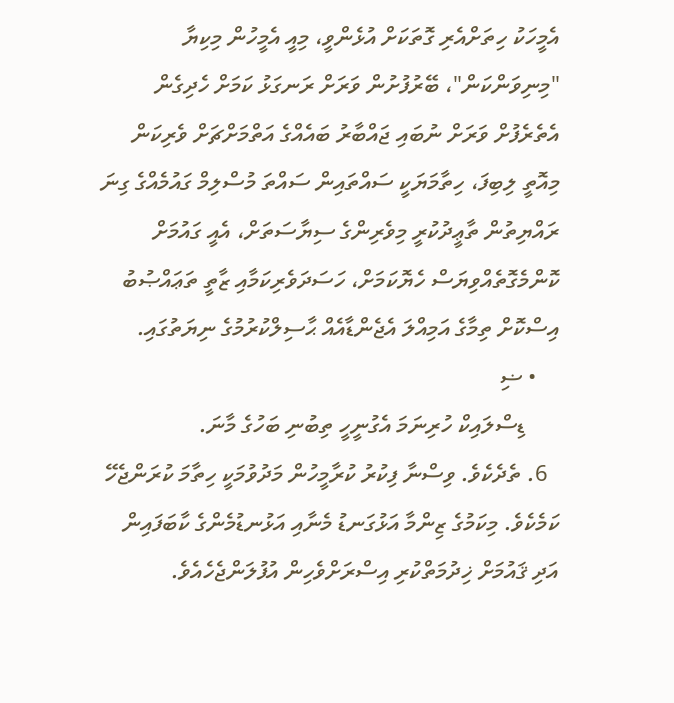އެމީހަކު ހިތަށްއެރި ގޮތަކަށް އުޅެންވީ، މިއީ އެމީހުން މިކިޔާ "މިނިވަންކަން"، ބޭރުފުށުން ވަރަށް ރަނގަޅު ކަމަށް ހެދިގެން އެތެރެފުށް ވަރަށް ނުބައި ޖައްބާރު ބައެއްގެ އަތްމަށްޗަށް ވެރިކަން މިއޮތީ ލިބިފަ، ހިތާމަޔަކީ ސައްތައިން ސައްތަ މުސްލިމް ގައުމެއްގެ ގިނަ ރައްޔިތުން ތާޢީދުކުރީ މިވެރިންގެ ސިޔާސަތަށް، އެއީ ގައުމަށް ކޮންމެގޮތެއްވިޔަސް ހެޔޮކަމަށް، ހަސަދަވެރިކަމާއި ޒާތީ ތަޢައްޞުބު އިސްކޮށް ތިމާގެ އަމިއްލަ އެޖެންޑާއެއް ޙާސިލްކުރުމުގެ ނިޔަތުގައި.
    • ޟި
      ޑިސްލައިކް ހުރިނަމަ އެގުނީހީ ތިބުނި ބަހުގެ މާނަ.
  6. ތެދެކެވެ. ވިސްނާ ފިކުރު ކުރާމީހުން މަދުވުމަކީ ހިތާމަ ކުރަންޖެހޭ ކަމެކެވެ. މިކަމުގެ ޒިންމާ އަޅުގަނޑު މެނާއި އަޅުނޑުމެންގެ ކާބަފައިން އަދި ޤައުމަށް ޚިދުމަތްކުރި އިސްރަށްވެހިން އުފުލަންޖެހެއެވެ.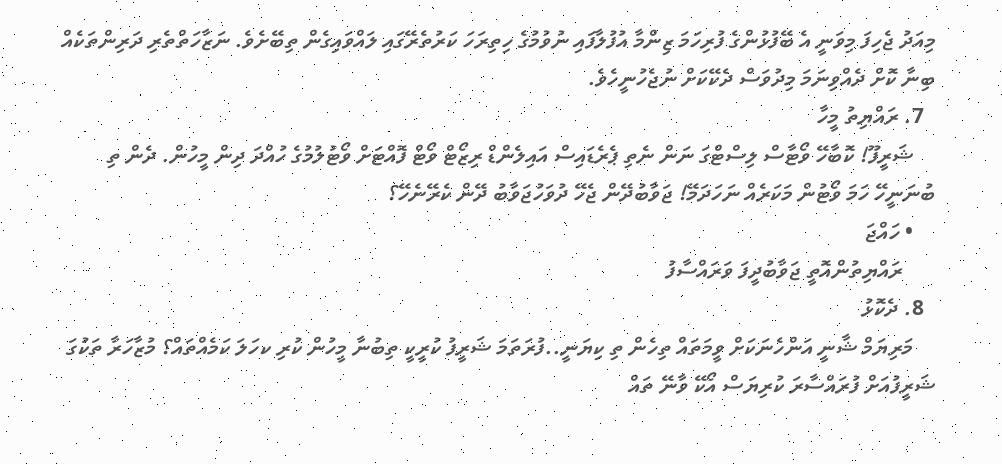މިއަދު ޖެހިފަ މިވަނީ އެ ބޭފުޅުންގެ ފުރިހަމަ ޒިންމާ އުފުލާފައި ނުވުމުގެ ހިތިރަހަ ކަރުތެރޭގައި ލައްވައިގެން ތިބޭށެވެ. ނަޒާހަތްތެރި ދަރިންތަކެއް ބިނާ ކޮށް ދެއްވިނަމަ މިދުވަސް ދެކޭކަށް ނުޖެހުނީހެވެ.
  7. ރައްޔިތު މީހާ
    ޝަރީފޫ! ކޮބާހޭ ވޯޓާސް ލިސްޓްގަ ނަން ނެތި ޕެރެޑައިސް އައިލެންޑް ރިޒޯޓް ވޯޓް ފޮއްޓަށް ވޯޓުލުމުގެ ހުއްދަ ދިން މީހުން. ދެން ތި ބުނަނީހޭ ހަމަ ވޯޓުން މަކަރެއް ނަހަދަމޭ! ޖަވާބުދޭން ޖެހޭ ދުވަހުޖަވާބު ދޭން ކެރޭނެހޭ؟
    • ހައްޖަ
      ރައްޔިތުންއޮތީ ޖަވާބުދީފަ ވަރައްސާފު
  8. ދެކޮޅު
    މަރިޔަމް ޝާނީ އަންހެނަކަށް ވީމަތައް ތިހެން ތި ކިޔަނީ..ފުރަތަމަ ޝަރީފު ކުރީކީ ތިބުނާ މީހުން ކުރި ކހަލަ ކަމެއްތައް؟ މުޒާހަރާ ތަކުގަ ޝަރީފުއަށް ފުރައްސާރަ ކުރިޔަސް އޯކޭ ވާނޭ ތައް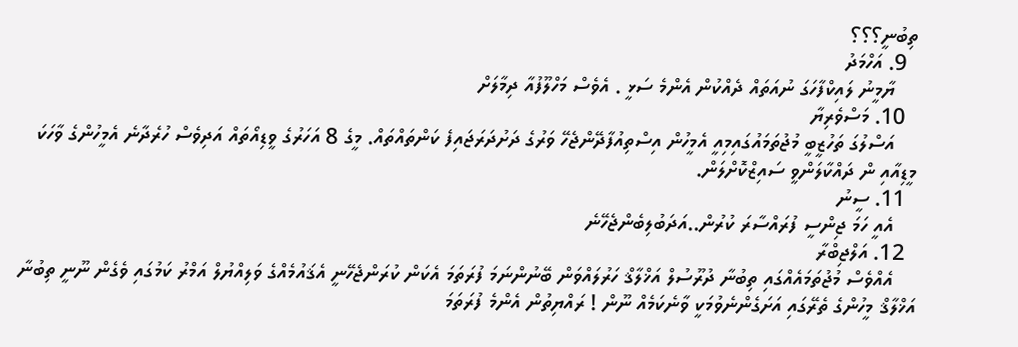ތިބުނީ؟؟؟
  9. އަހްމަދު
    ޔާމީނު ލައިކްފާހަގަ ނުއަތައް ދެއްކުން އެންމެ ސަޅީ . އެވެސް މަހްލޫފުއާ ދިމާލަށް
  10. މަސްވެރިޔާ
    އަސްލުގަ ތަހުޒީބީ މުޖުތަމައުގައިމިއީ އެމީހުން އިސްތިއުފާދޭންޖެހޭ ވަރުގެ ދަށުދަރަޖައިފެ ކަންތައްތައް. މީގެ 8 އަހަރުގެ ވީޑިއޯތައް އަދިވެސް ހުރެދާނެ އެމީހުންގެ ވާހަކަ މީޑިއާއި ން ދައްކާލަންވީ ސައިޒްކޮށްލަން.
  11. ސީނު
    އެއީ ހަމަ ޖިންސީ ފުރައްސާރަ ކުރުން..އަދަބުލިބެންޖެހޭނެ
  12. އަލްޖިބްރާ
    އެއްވެސް މުޖުތަމައެއްގައި ތިބުނާ ދުރޫސުލް އަޚްލާޤް ހަރުލައްވަން ބޭނުންނަމަ ފުރަތަމަ އެކަން ކުރަންޖެހޭނީ އެޤައުމެއްގެ ވަލިއްޔުލް އަމްރު ކަމުގައި ވެގެން ނޫނީ ތިބުނާ އަޚްލާޤް މީހުންގެ ތެރޭގައި އަށަގެންނެވުމަކީ ވާނެކަމެއް ނޫން ! ރައްޔިތުން އެންމެ ފުރަތަމަ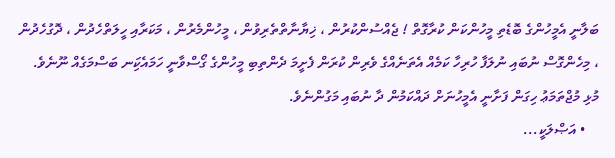ބަލާނީ އެމީހުންގެ ބޮޑެތި މީހުންކަން ކުރާގޮތް ! ޖެއްސުންކުރުން ، ޚިޔާނާތްތެރިވުން ، މީހުންމެރުން ، މަކަރާއި ހީލަތްހެދުން ، ދޮގުހެދުން ، މިހެންގޮސް ނުބައި ނުލަފާ ހުރިހާ ކަމެއް އެތަނެއްގެ ވެރިން ކުރަން ފެށީމަ ދެންތިބި މީހުންގެ ގޯސްވާނީ ހަމައެކަިނ ބަސްމަގެއް ނޫނެވެ. މުޅި މުޖްތަމަޢު ހިގަން ފަށާނީ އެމީހުނަށް ދައްކަމުން ދާ ނުބައި މަގުންނެވެ.
    • އަޞްލަކީ...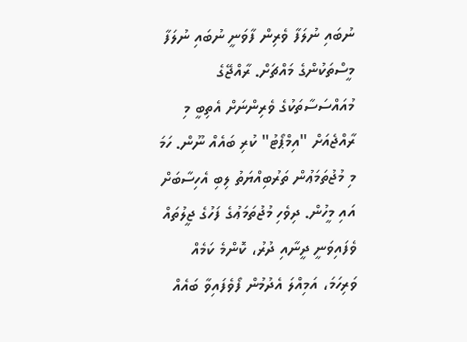ނުބައި ނުލަފާ ވެރިން ފާވަނީ ނުބައި ނުލަފާ މީސްތަކުންގެ މައްޗަށް. ރާއްޖޭގެ މުއައްސަސާތަކުގެ ވެރިންނަށް އެތިބީ މި ރާއްޖެއަށް "އިމްޕޯޓު" ކުރި ބައެއް ނޫން. ހަމަ މި މުޖުތަމަޢުން ތަރުބިއްޔަތު ލިބި އެހިސާބަށް އައި މީހުން. ދިވެހި މުޖުތަމަޢުގެ ފަހުގެ ޖީލުތައް ވެފައިވަނީ ދީނާއި ދުރު، ކޮންމެ ކަމެއް ވަރިހަމަ، އަމިއްލަ އެދުމުން ފޯވެފައިވާ ބައެއް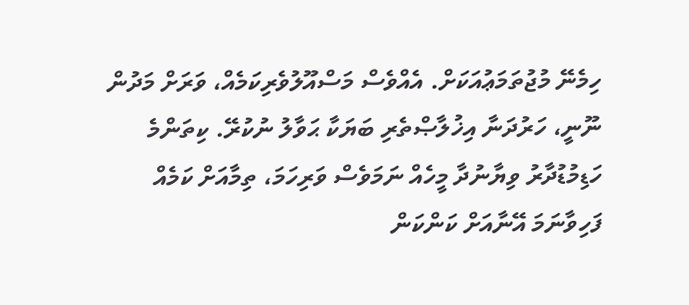ހިމެނޭ މުޖުތަމަޢުއަކަށް. އެއްވެސް މަސްއޫލުވެރިކަމެއް، ވަރަށް މަދުން ނޫނީ، ހަރުދަނާ އިޚުލާޞްތެރި ބަޔަކާ ޙަވާލު ނުކުރޭ. ކިތަންމެ ހަޑިމުޑުދާރު ވިޔާނުދާ މީހެއް ނަމަވެސް ވަރިހަމަ، ތިމާއަށް ކަމެއް ފަހިވާނަމަ އޭނާއަށް ކަންކަން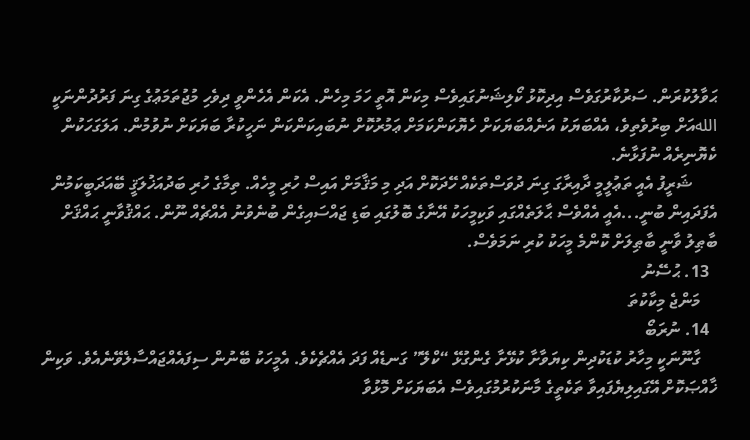ޙަވާލުކުރަން. ސަރުކާރުގަވެސް އިދިކޮޅު ކޯލިޝަނުގައިވެސް މިކަން އޮތީ ހަމަ މިހެން. އެކަން އެހެންވީ ދިވެހި މުޖުތަމަޢުގެ ގިނަ ފަރުދުންނަކީ اللهއަށް ބިރުވެތިވެ، އެއްބަޔަކު އަނެއްބަޔަކަށް ހެޔޮކަންކަމަށް ޢަމުރުކޮށް ނުބައިކަންކަން ނަހީކުރާ ބަޔަކަށް ނުވުމުން. އަލަގަހަކުން ކެޔޮނިރެއް ނުފަޅާނެ.
      ޝަރީފު އެއީ ތަޢުލީމީ ދާއިރާގަ ގިނަ ދުވަސްތަކެއް ހޭދަކޮށް އަދި މި މަޤާމަށް އައިސް ހުރި މީހެއް. ތިމާގެ ހުރި ބަދުއަޚުލަޤީ ބޭއަދަބީކަމުން އެފަދައިން ބުނީ...އެއީ އެއްވެސް ޙާލަތެއްގައި ވަކިމީހަކު އޭނާގެ ބޮލުގައި ބަޑި ޖައްސައިގެން ބުނެވުނު އެއްޗެއް ނޫން. ޙައްޤުވާނީ ޙައްޤަށް ބާޠިލު ވާނީ ބާޠިލަށް ކޮންމެ މީހަކު ކުރި ނަމަވެސް.
  13. ޙުސޭނު
    މަންޖެ މިކާކުތަ
  14. ނުރަބޯ
    ގާނޫނަކީ މިހާރު ކުޑަކުދިން ކިޔަވާށާ ކުޅޭށާ ގެންގުޅޭ “ކްލޭ” ގަނޑެއް ފަދަ އެއްޗެކެވެ. އެމީހަކު ބޭނުން ސިފައެއްޖައްސާލެވޭނެއެވެ. ވަކިން ޚާއްޞަކޮށް އޭގައިލިޔެފައިވާ ތަކެތީގެ މާނަކުރުމުގައިވެސް އެބަޔަކަށް މޮޅުވާ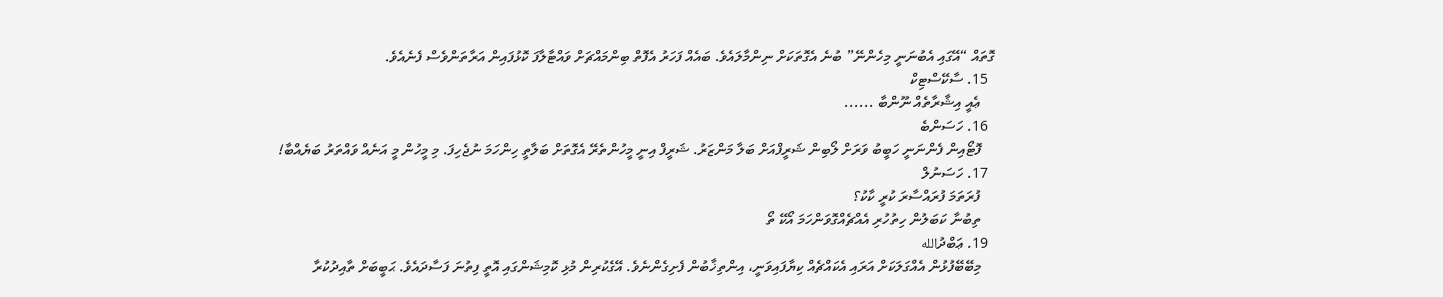ގޮތައް “އޭގައި އެބުނަނީ މިހެންނޭ” ބުނެ އެގޮތަކަށް ނިންމާލައެވެ. ބައެއް ފަހަރު އެފޮތް ބިންމައްޗަށް ވައްޓާލާފަ ކޮޅުފައިން އަރާތަންވެސް ފެނެއެވެ.
  15. ސާކޭސްޓިކް
    ޢެއީ އިޝާރާތެއް ނޫންބާ ......
  16. ހަސަންބެ
    ފޮޓޯއިން ފެންނަނީ ހަބީބު ވަރަށް ލޯބިން ޝަރީފްއަށް ބަލާ މަންޒަރު. ޝަރީފް އިނީ މީހުންތެރޭ އެގޮތަށް ބަލާތީ ހިންހަމަ ނުޖެހިފަ. މި މީހުން މީ އަނެއް ވައްތަރު ބަޔެއްބާ!
  17. ހަސަނުލް
    ފުރަތަމަ ފުރައްސާރަ ކުރީ ކާކު؟
    ތިބުނާ ކަބަލުން ހިތުހުރި އެއްޗެއްގޮވަންހަމަ އޯކޭ ތޯ
  19. ޢަބްދުالله
    މިބޭބޭފުޅުން އެއްގަލަކަށް އަރައި އެކައްޗެއް ކިޔާފައިވަނީ، އިންތިޚާބުން ފެށިގެންނެވެ. އޭގެކުރިން މުޅި ކޮމިޝަންގައި އޮތީ ފިތުނަ ފަސާދައެވެ. ޙަބީބަށް ތާއިދުކުރާ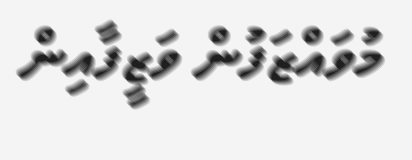މުވައްޒަފުން ވަޒީފާއިން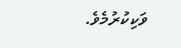ވަކިކުރުމެވެ.